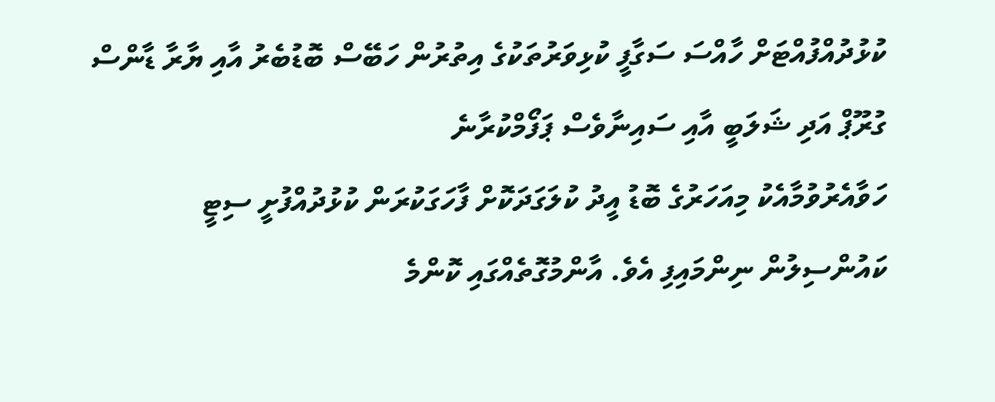ކުޅުދުއްފުއްޓަށް ހާއްސަ ސަގާފީ ކުޅިވަރުތަކުގެ އިތުރުން ހަބޭސް ބޮޑުބެރު އާއި ޔާރާ ޑާންސް ގުރޫޕް އަދި ޝަލަބީ އާއި ސައިނާވެސް ޕަފޯމްކުރާނެ
ހަވާއެރުވުމާއެކު މިއަހަރުގެ ބޮޑު އީދު ކުލަގަދަކޮށް ފާހަގަކުރަން ކުޅުދުއްފުށީ ސިޓީ ކައުންސިލުން ނިންމައިފި އެވެ. އާންމުގޮތެއްގައި ކޮންމެ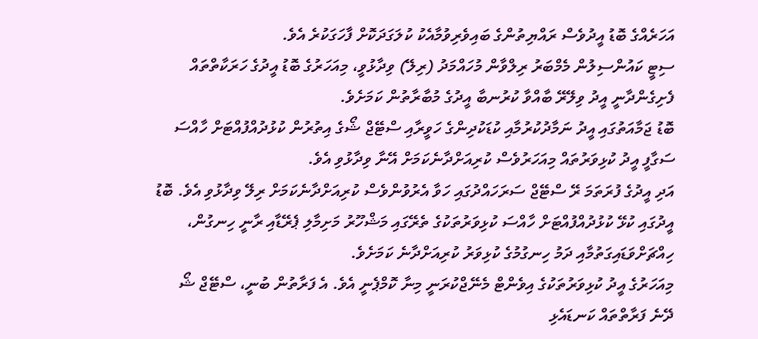އަހަރެއްގެ ބޮޑު އީދުވެސް ރައްޔިތުންގެ ބައިވެރިވުމާއެކު ކުލަގަދަކޮށް ފާހަގަކުރެ އެވެ.
ސިޓީ ކައުންސިލުން މެމްބަރު ރިލްވާން މުހައްމަދު (ރިލޭ) ވިދާޅުވީ، މިއަހަރުގެ ބޮޑު އީދުގެ ހަރަކާތްތައް ފެށިގެންދާނީ އީދު ވިލޭރޭ ބާއްވާ ކުރުނބާ އީދުގެ މުބާރާތުން ކަމަށެވެ.
ބޮޑު ޖަމާއަތުގައި އީދު ނަމާދުކުރުމާއި ކުޑަކުދިންގެ ހަވީރާއި ސްޓޭޖް ޝޯގެ އިތުރުން ކުޅުދުއްފުއްޓަށް ހާއްސަ ސަގާފީ އީދު ކުޅިވަރުތައް މިއަހަރުވެސް ކުރިއަށްދާނެކަމަށް އޭނާ ވިދާޅުވި އެވެ.
އަދި އީދުގެ ފުރަތަމަ ރޭ ސްޓޭޖް ސަރަހައްދުގައި ހަވާ އެރުވުންވެސް ކުރިއަށްދާނެކަމަށް ރިލޭ ވިދާޅުވި އެވެ. ބޮޑު އީދުގައި ކުޅޭ ކުޅުދުއްފުއްޓަށް ހާއްސަ ކުޅިވަރުތަކުގެ ތެރޭގައި މަޝްހޫރު މަށިމާލި ޕެރޭޑާއި ރާނީ ހިނގުން، ހިއްޗަށްވަޑައިގަތުމާއި ދަމު ހިނގުމުގެ ކުޅިވަރު ކުރިއަށްދާނެ ކަމަށެވެ.
މިއަހަރުގެ އީދު ކުޅިވަރުތަކުގެ އިވެންޓް މެނޭޖްކުރަނީ މިނާ ކޮމްޕެނީ އެވެ. އެ ފަރާތުން ބުނީ، ސްޓޭޖް ޝޯ ދޭނެ ފަރާތްތައް ކަނޑައެޅި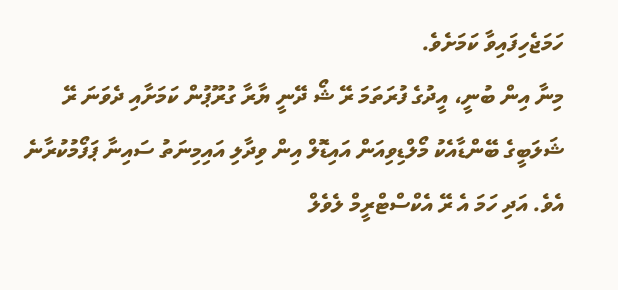ހަމަޖެހިފައިވާ ކަމަށެވެ.
މިނާ އިން ބުނީ، އީދުގެ ފުރަތަމަ ރޭ ޝޯ ދޭނީ ޔާރާ ގުރޫޕުން ކަމަށާއި ދެވަނަ ރޭ ޝަލަބީގެ ބޭންޑާއެކު މޯލްޑިވިއަން އައިޑޮލް އިން ވިދާލި އައިމިނަތު ސައިނާ ޕަފޯމުކުރާނެ އެވެ. އަދި ހަމަ އެ ރޭ އެކްސްޓްރީމް ލެވެލް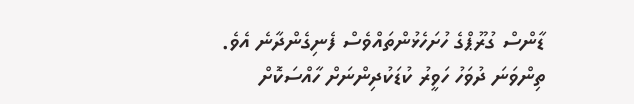ޑާންސް ގުރޫޕްގެ ހުށަހެޅުންތައްވެސް ފެނިގެންދާނެ އެވެ.
ތިންވަނަ ދުވަހު ހަވީރު ކުޑަކުދިންނަށް ހާއްސަކޮށް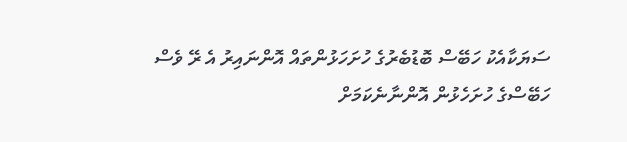ސަޔަކާއެކު ހަބޭސް ބޮޑުބެރުގެ ހުށަހަޅުންތައް އޮންނައިރު އެ ރޭ ވެސް ހަބޭސްގެ ހުށަހެޅުން އޮންނާނެކަމަށް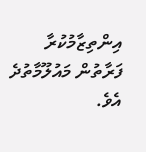އިންތިޒާމުކުރާ ފަރާތުން މައުލޫމާތުދެ އެވެ.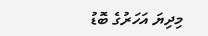މިދިޔަ އަހަރުގެ ބޮޑު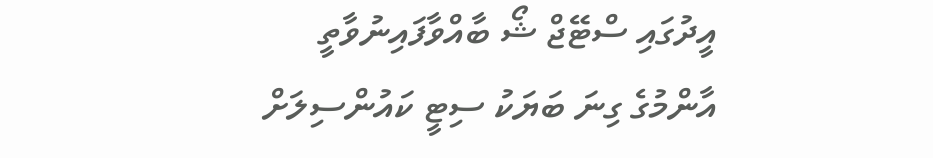އީދުގައި ސްޓޭޖް ޝޯ ބާއްވާފައިނުވާތީ އާންމުގެ ގިނަ ބަޔަކު ސިޓީ ކައުންސިލަށް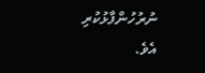ނުރުހުންފާޅުކުރި އެވެ.